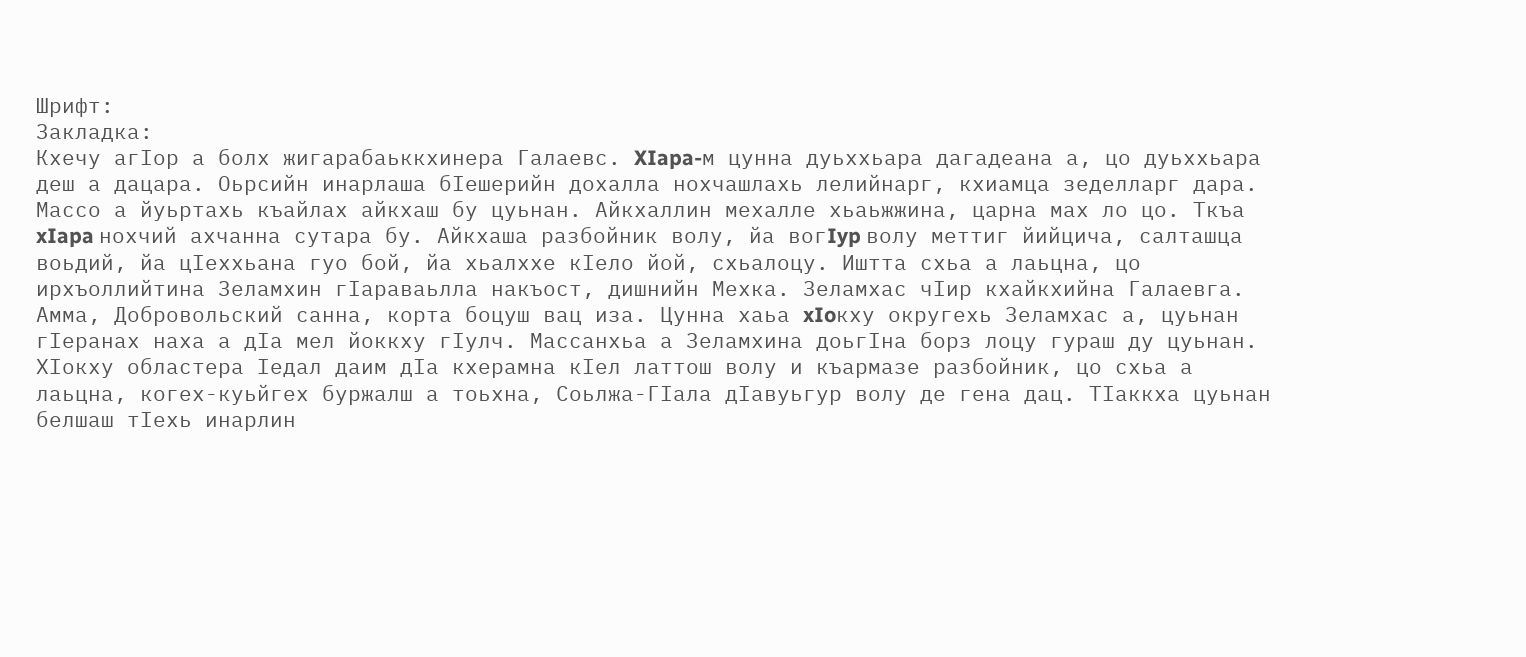Шрифт:
Закладка:
Кхечу агIор а болх жигарабаьккхинера Галаевс. XIapa-м цунна дуьххьара дагадеана а, цо дуьххьара деш а дацара. Оьрсийн инарлаша бIешерийн дохалла нохчашлахь лелийнарг, кхиамца зеделларг дара. Массо а йуьртахь къайлах айкхаш бу цуьнан. Айкхаллин мехалле хьаьжжина, царна мах ло цо. Ткъа xIapa нохчий ахчанна сутара бу. Айкхаша разбойник волу, йа вoгIyp волу меттиг йийцича, салташца воьдий, йа цIеххьана гуо бой, йа хьалххе кIело йой, схьалоцу. Иштта схьа а лаьцна, цо ирхъоллийтина Зеламхин гIараваьлла накъост, дишнийн Мехка. Зеламхас чIир кхайкхийна Галаевга. Амма, Добровольский санна, корта боцуш вац иза. Цунна хаьа xIoкху округехь Зеламхас а, цуьнан гIеранах наха а дIа мел йоккху гIулч. Массанхьа а Зеламхина доьгIна борз лоцу гураш ду цуьнан. ХIокху областера Iедал даим дIа кхерамна кIел латтош волу и къармазе разбойник, цо схьа а лаьцна, когех-куьйгех буржалш а тоьхна, Соьлжа-ГIала дIавуьгур волу де гена дац. ТIаккха цуьнан белшаш тIехь инарлин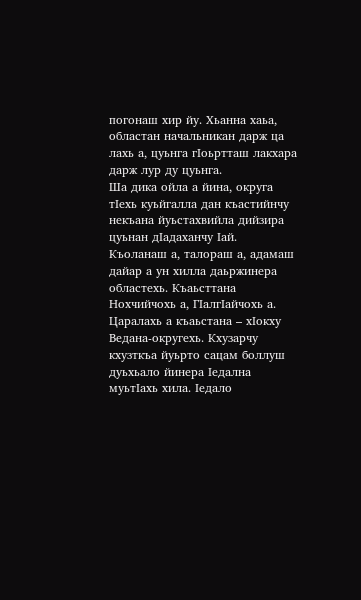погонаш хир йу. Хьанна хаьа, областан начальникан дарж ца лахь а, цуьнга гIоьртташ лакхара дарж лур ду цуьнга.
Ша дика ойла а йина, округа тIехь куьйгалла дан къастийнчу некъана йуьстахвийла дийзира цуьнан дIадаханчу Iай. Къоланаш а, талораш а, адамаш дайар а ун хилла даьржинера областехь. Къаьсттана Нохчийчохь а, ГIалгIайчохь а. Царалахь а къаьстана – хIокху Ведана-округехь. Кхузарчу кхузткъа йуьрто сацам боллуш дуьхьало йинера Iедална муьтIахь хила. Iедало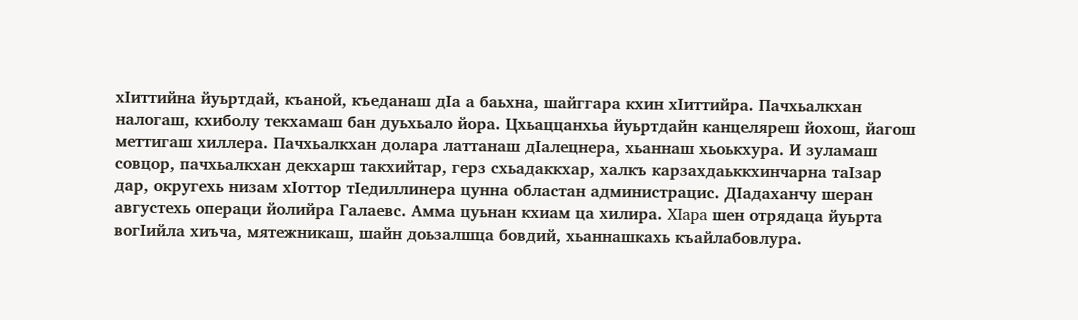хIиттийна йуьртдай, къаной, къеданаш дIа а баьхна, шайггара кхин хIиттийра. Пачхьалкхан налогаш, кхиболу текхамаш бан дуьхьало йора. Цхьаццанхьа йуьртдайн канцеляреш йохош, йагош меттигаш хиллера. Пачхьалкхан долара латтанаш дIалецнера, хьаннаш хьоькхура. И зуламаш совцор, пачхьалкхан декхарш такхийтар, герз схьадаккхар, халкъ карзахдаьккхинчарна таIзар дар, округехь низам хIоттор тIедиллинера цунна областан администрацис. ДIадаханчу шеран августехь операци йолийра Галаевс. Амма цуьнан кхиам ца хилира. XIapa шен отрядаца йуьрта вогIийла хиъча, мятежникаш, шайн доьзалшца бовдий, хьаннашкахь къайлабовлура.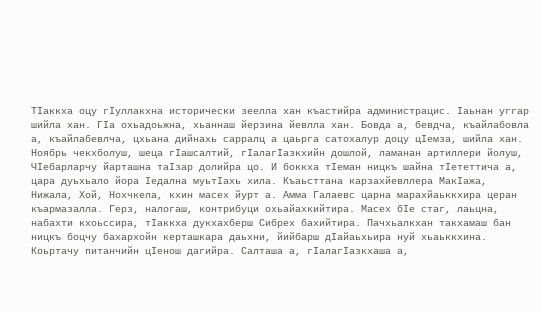ТIаккха оцу гIуллакхна исторически зеелла хан къастийра администрацис. Iаьнан уггар шийла хан. ГIа охьадоьжна, хьаннаш йерзина йевлла хан. Бовда а, бевдча, къайлабовла а, къайлабевлча, цхьана дийнахь сарралц а цаьрга сатохалур доцу цIемза, шийла хан.
Ноябрь чекхболуш, шеца гIашсалтий, гIалагIазкхийн дошлой, ламанан артиллери йолуш, ЧIебарларчу йарташна таIзар долийра цо. И боккха тIеман ницкъ шайна тIететтича а, цара дуьхьало йора Iедална муьтIахь хила. Къаьсттана карзахйевллера МакIажа, Нижала, Хой, Нохчкела, кхин масех йурт а. Амма Галаевс царна марахйаьккхира церан къармазалла. Герз, налогаш, контрибуци охьайахкийтира. Масех бIе стаг, лаьцна, набахти кхоьссира, тIаккха дукхахберш Сибрех бахийтира. Пачхьалкхан такхамаш бан ницкъ боцчу бахархойн керташкара даьхни, йийбарш дIайаьхьира нуй хьаьккхина. Коьртачу питанчийн цIенош дагийра. Салташа а, гIалагIазкхаша а,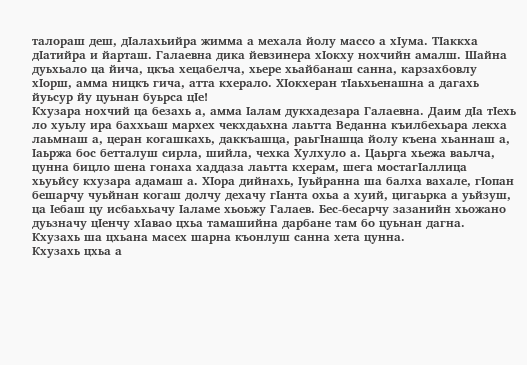талораш деш, дIалахьийра жимма а мехала йолу массо а хIyмa. ТIаккха дIатийра и йарташ. Галаевна дика йевзинера хIокху нохчийн амалш. Шайна дуьхьало ца йича, цкъа хецабелча, хьере хьайбанаш санна, карзахбовлу xIоpш, амма ницкъ гича, атта кхерало. ХIокхеран тIаьхьенашна а дагахь йуьсур йу цуьнан буьрса цIе!
Кхузара нохчий ца безахь а, амма Iалам дукхадезара Галаевна. Даим дIа тIехь ло хуьлу ира баххьаш мархех чекхдаьхна лаьтта Веданна къилбехьара лекха лаьмнаш а, церан когашкахь, даккъашца, раьгIнашца йолу къена хьаннаш а, Iаьржа бос бетталуш сирла, шийла, чехка Хулхуло а. Цаьрга хьежа ваьлча, цунна бицло шена гонаха хаддаза лаьтта кхерам, шега мостагIаллица хьуьйсу кхузара адамаш а. XIоpa дийнахь, Iуьйранна ша балха вахале, гIопан бешарчу чуьйнан когаш долчу дехачу гIанта охьа а хуий, цигаьрка а уьйзуш, ца Iебаш цу исбаьхьачу Iаламе хьоьжу Галаев. Бес-бесарчу зазанийн хьожано дуьзначу цIенчу хIавао цхьа тамашийна дарбане там бо цуьнан дагна. Кхузахь ша цхьана масех шарна къонлуш санна хета цунна.
Кхузахь цхьа а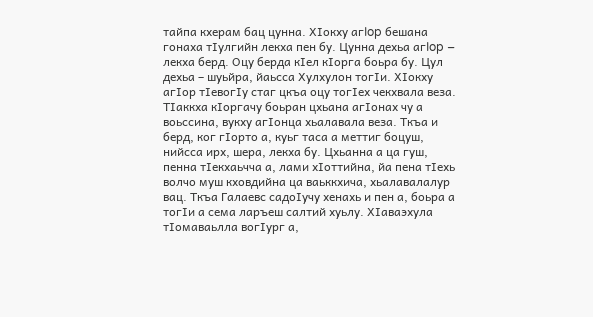тайпа кхерам бац цунна. ХIокху aгIop бешана гонаха тIулгийн лекха пен бу. Цунна дехьа aгIop – лекха берд. Оцу берда кIел кIорга боьра бу. Цул дехьа – шуьйра, йаьсса Хулхулон тогIи. ХIокху агIор тIевогIу стаг цкъа оцу тогIех чекхвала веза. ТIаккха кIоргачу боьран цхьана агIонах чу а воьссина, вукху агIонца хьалавала веза. Ткъа и берд, ког гIорто а, куьг таса а меттиг боцуш, нийсса ирх, шера, лекха бу. Цхьанна а ца гуш, пенна тIекхаьчча а, лами хIоттийна, йа пена тIехь волчо муш кховдийна ца ваьккхича, хьалавалалур вац. Ткъа Галаевс садоIучу хенахь и пен а, боьра а тогIи а сема ларъеш салтий хуьлу. ХIаваэхула тIомаваьлла вогIург а,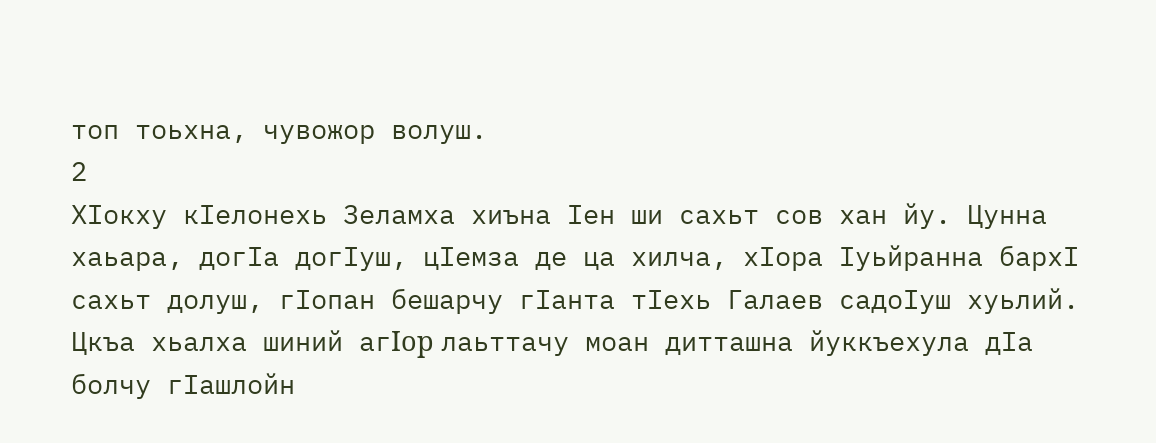топ тоьхна, чувожор волуш.
2
ХIокху кIелонехь Зеламха хиъна Iен ши сахьт сов хан йу. Цунна хаьара, догIа догIуш, цIемза де ца хилча, хIора Iуьйранна бархI сахьт долуш, гIопан бешарчу гIанта тIехь Галаев садоIуш хуьлий. Цкъа хьалха шиний aгIop лаьттачу моан дитташна йуккъехула дIа болчу гIашлойн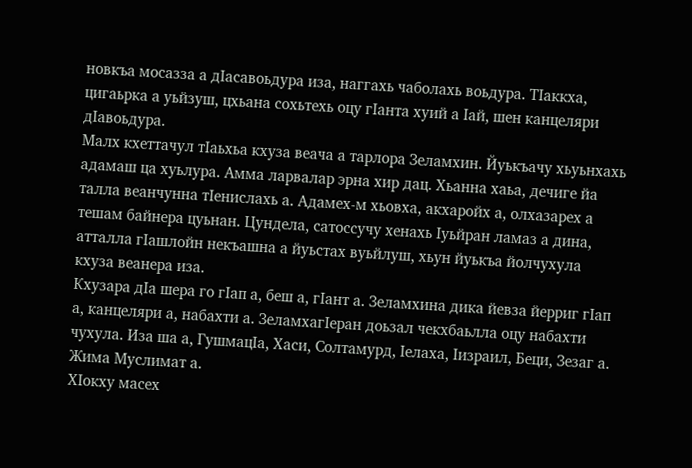новкъа мосазза а дIасавоьдура иза, наггахь чаболахь воьдура. ТIаккха, цигаьрка а уьйзуш, цхьана сохьтехь оцу гIанта хуий а Iай, шен канцеляри дIавоьдура.
Малх кхеттачул тIаьхьа кхуза веача а тарлора Зеламхин. Йуькъачу хьуьнхахь адамаш ца хуьлура. Амма ларвалар эрна хир дац. Хьанна хаьа, дечиге йа талла веанчунна тIенислахь а. Адамех-м xьoвxa, акхаройх а, олхазарех а тешам байнера цуьнан. Цундела, сатоссучу хенахь Iуьйран ламаз а дина, атталла гIашлойн некъашна а йуьстах вуьйлуш, хьун йуькъа йолчухула кхуза веанера иза.
Кхузара дIа шера го гIап а, беш а, гIант а. Зеламхина дика йевза йерриг гIап а, канцеляри а, набахти а. ЗеламхагIеран доьзал чекхбаьлла оцу набахти чухула. Иза ша а, ГушмацIа, Хаси, Солтамурд, Iелаха, Iизраил, Беци, Зезаг а. Жима Муслимат а.
ХIокху масех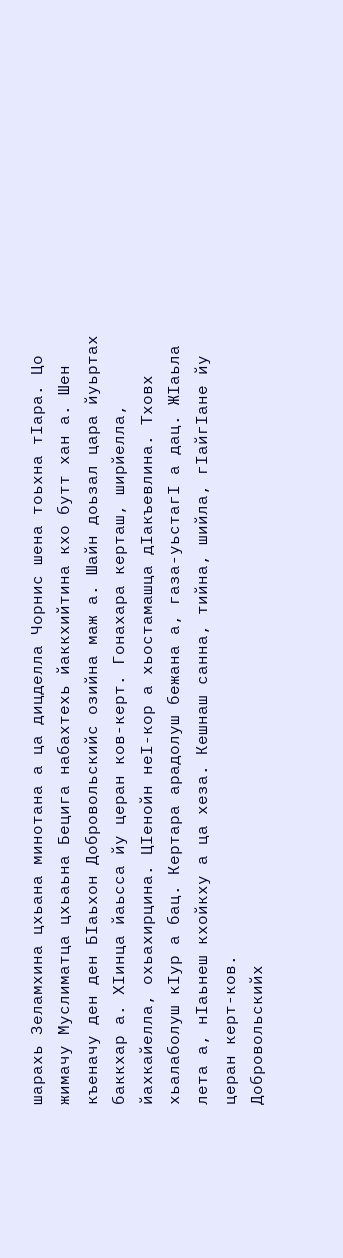шарахь Зеламхина цхьана минотана а ца дицделла Чорнис шена тоьхна тIара. Цо жимачу Муслиматца цхьаьна Бецига набахтехь йаккхийтина кхо бутт хан а. Шен къеначу ден ден БIаьхон Добровольскийс озийна маж а. Шайн доьзал цара йуьртах баккхар а. ХIинца йаьсса йу церан ков-керт. Гонахара керташ, ширйелла, йахкайелла, охьахирцина. ЦIенойн неI-кор а хьостамашца дIакъевлина. Тховх хьалаболуш кIур а бац. Кертара арадолуш бежана а, газа-уьстагI а дац. ЖIаьла лета а, нIаьнеш кхойкху а ца хеза. Кешнаш санна, тийна, шийла, гIайгIане йу церан керт-ков.
Добровольскийх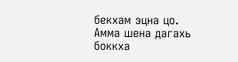бекхам эцна цо. Амма шена дагахь боккха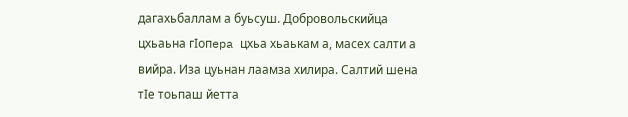дагахьбаллам а буьсуш. Добровольскийца цхьаьна гIoпepa цхьа хьаькам а, масех салти а вийра. Иза цуьнан лаамза хилира. Салтий шена тIе тоьпаш йетта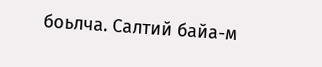боьлча. Салтий байа-м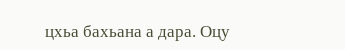цхьа бахьана а дара. Оцу